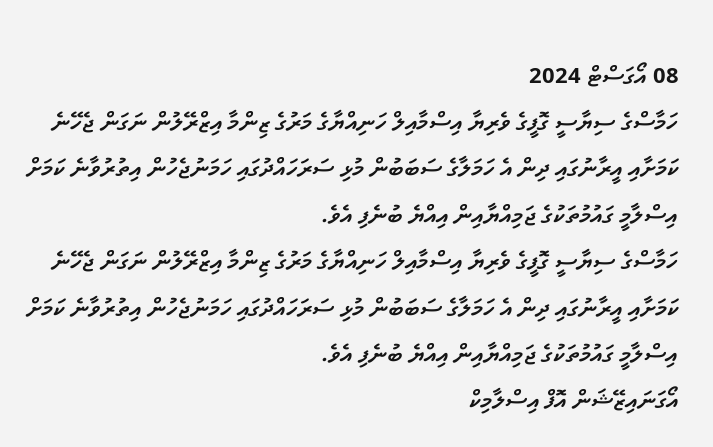08 އޯގަސްޓް 2024
ހަމާސްގެ ސިޔާސީ ގޮފީގެ ވެރިޔާ އިސްމާއިލް ހަނިއްޔާގެ މަރުގެ ޒިންމާ އިޒްރޭލުން ނަގަން ޖެހޭނެ ކަމަށާއި އީރާނުގައި ދިން އެ ހަމަލާގެ ސަބަބުން މުޅި ސަރަހައްދުގައި ހަމަނުޖެހުން އިތުރުވާނެ ކަމަށް އިސްލާމީ ގައުމުތަކުގެ ޖަމިއްޔާއިން އިއްޔެ ބުނެފި އެވެ.
ހަމާސްގެ ސިޔާސީ ގޮފީގެ ވެރިޔާ އިސްމާއިލް ހަނިއްޔާގެ މަރުގެ ޒިންމާ އިޒްރޭލުން ނަގަން ޖެހޭނެ ކަމަށާއި އީރާނުގައި ދިން އެ ހަމަލާގެ ސަބަބުން މުޅި ސަރަހައްދުގައި ހަމަނުޖެހުން އިތުރުވާނެ ކަމަށް އިސްލާމީ ގައުމުތަކުގެ ޖަމިއްޔާއިން އިއްޔެ ބުނެފި އެވެ.
އޯގަނައިޒޭޝަން އޮފް އިސްލާމިކް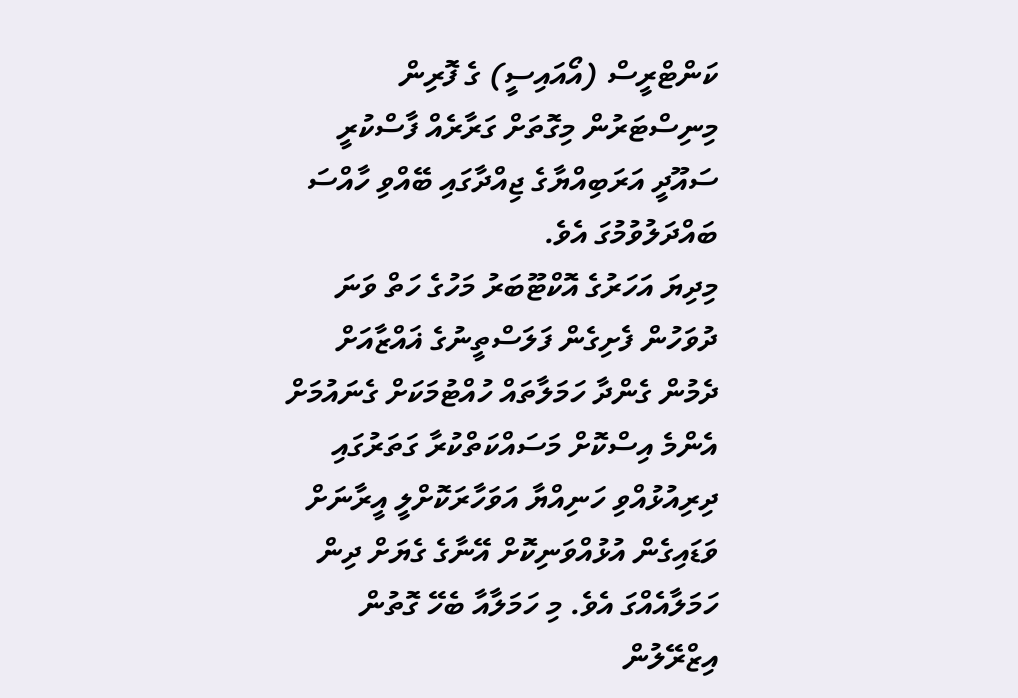ކަންޓްރީސް (އޯއައިސީ) ގެ ފޮރިން މިނިސްޓަރުން މިގޮތަށް ގަރާރެއް ފާސްކުރީ ސައޫދީ އަރަބިއްޔާގެ ޖިއްދާގައި ބޭއްވި ހާއްސަ ބައްދަލުވުމުގަ އެވެ.
މިދިޔަ އަހަރުގެ އޮކްޓޫބަރު މަހުގެ ހަތް ވަނަ ދުވަހުން ފެށިގެން ފަލަސްތީނުގެ ޣައްޒާއަށް ދެމުން ގެންދާ ހަމަލާތައް ހުއްޓުމަކަށް ގެނައުމަށް އެންމެ އިސްކޮށް މަސައްކަތްކުރާ ގަތަރުގައި ދިރިއުޅުއްވި ހަނިއްޔާ އަވަހާރަކޮށްލީ އީރާނަށް ވަޑައިގެން އުޅުއްވަނިކޮށް އޭނާގެ ގެޔަށް ދިން ހަމަލާއެއްގަ އެވެ. މި ހަމަލާއާ ބެހޭ ގޮތުން އިޒްރޭލުން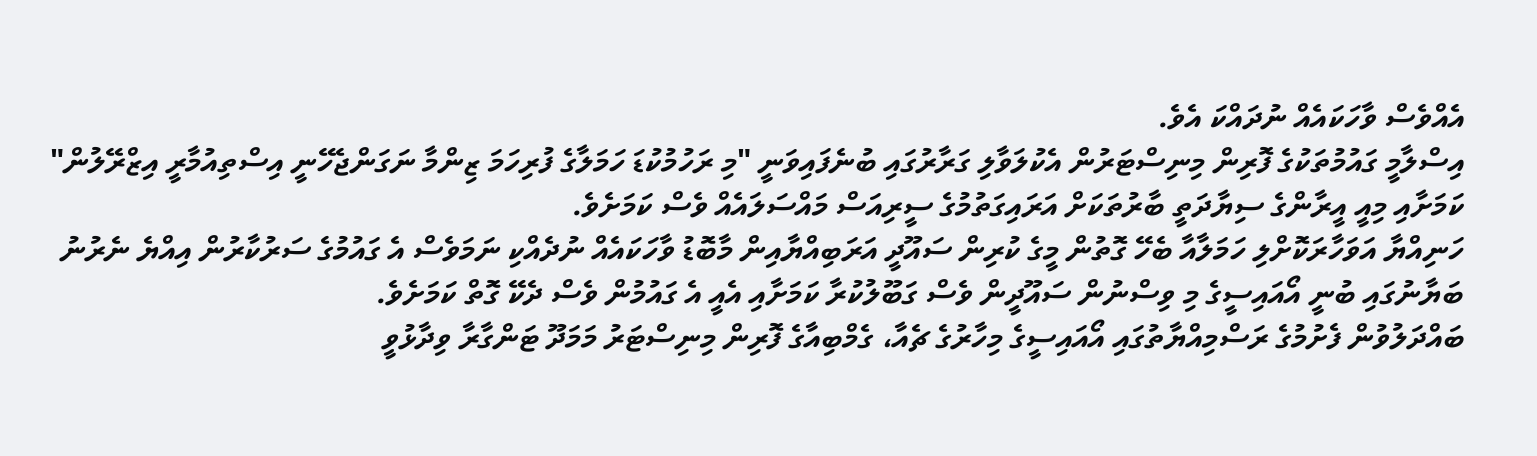އެއްވެސް ވާހަކައެއް ނުދައްކަ އެވެ.
އިސްލާމީ ގައުމުތަކުގެ ފޮރިން މިނިސްޓަރުން އެކުލަވާލި ގަރާރުގައި ބުނެފައިވަނީ "މި ރަހުމުކުޑަ ހަމަލާގެ ފުރިހަމަ ޒިންމާ ނަގަންޖެހޭނީ އިސްތިއުމާރީ އިޒްރޭލުން" ކަމަށާއި މިއީ އީރާންގެ ސިޔާދަތީ ބާރުތަކަށް އަރައިގަތުމުގެ ސީރިއަސް މައްސަލައެއް ވެސް ކަމަށެވެ.
ހަނިއްޔާ އަވަހާރަކޮށްލި ހަމަލާއާ ބެހޭ ގޮތުން މީގެ ކުރިން ސައޫދީ އަރަބިއްޔާއިން މާބޮޑު ވާހަކައެއް ނުދެއްކި ނަމަވެސް އެ ގައުމުގެ ސަރުކާރުން އިއްޔެ ނެރުނު ބަޔާނުގައި ބުނީ އޯއައިސީގެ މި ވިސްނުން ސައޫދީން ވެސް ގަބޫލުކުރާ ކަމަށާއި އެއީ އެ ގައުމުން ވެސް ދެކޭ ގޮތް ކަމަށެވެ.
ބައްދަލުވުން ފެށުމުގެ ރަސްމިއްޔާތުގައި އޯއައިސީގެ މިހާރުގެ ޗެއާ، ގެމްބިއާގެ ފޮރިން މިނިސްޓަރު މަމަދޫ ޓަންގާރާ ވިދާޅުވީ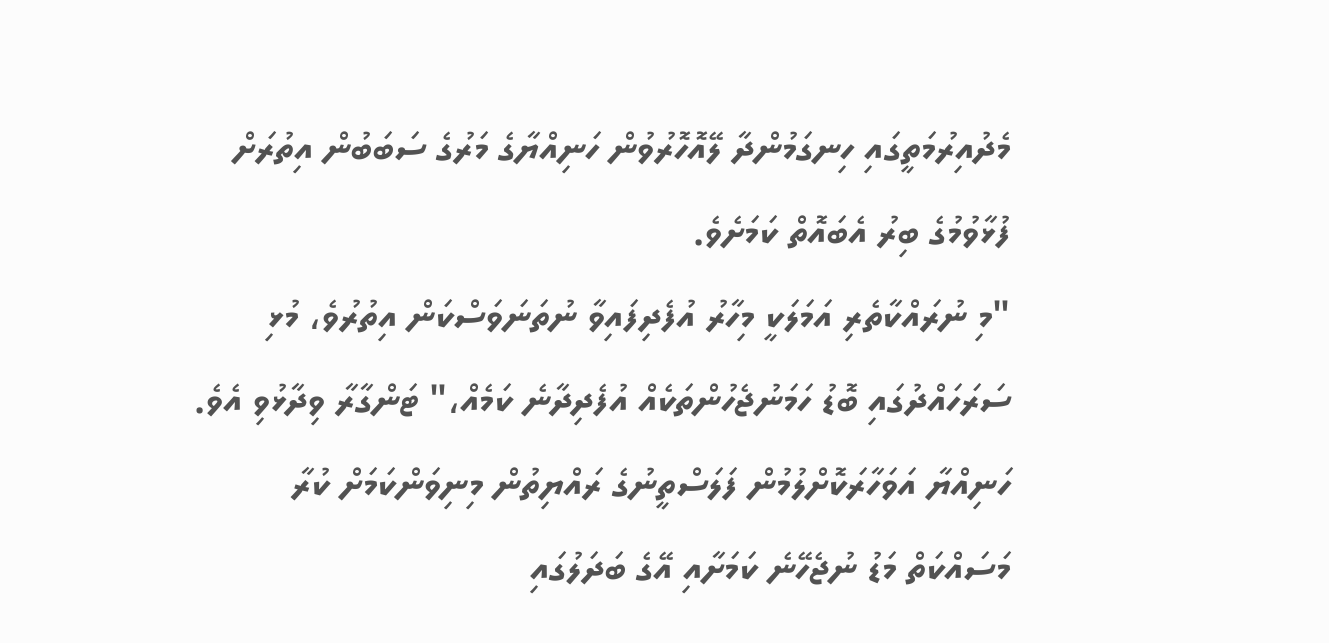މެދުއިރުމަތީގައި ހިނގަމުންދާ ލޭއޮހޮރުވުން ހަނިއްޔާގެ މަރުގެ ސަބަބުން އިތުރަށް ފުޅާވުމުގެ ބިރު އެބައޮތް ކަމަށެވެ.
"މި ނުރައްކާތެރި އަމަލަކީ މިހާރު އުފެދިފައިވާ ނުތަނަވަސްކަން އިތުރުވެ، މުޅި ސަރަހައްދުގައި ބޮޑު ހަމަނުޖެހުންތަކެއް އުފެދިދާނެ ކަމެއް،" ޓަންގާރާ ވިދާޅުވި އެވެ.
ހަނިއްޔާ އަވަހާރަކޮށްލުމުން ފަލަސްތީނުގެ ރައްޔިތުން މިނިވަންކަމަށް ކުރާ މަސައްކަތް މަޑު ނުޖެހޭނެ ކަމަށާއި އޭގެ ބަދަލުގައި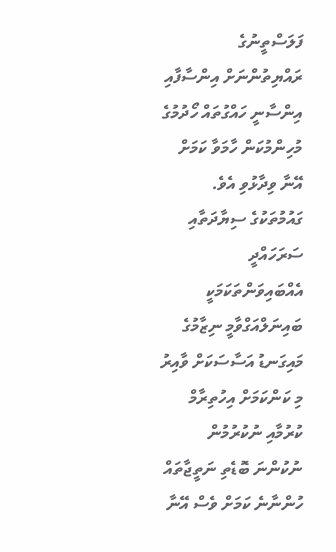ފަލަސްތީނުގެ ރައްޔިތުންނަށް އިންސާފާއި އިންސާނީ ހައްގުތައް ހޯދުމުގެ މުހިންމުކަން ހާމަވާ ކަމަށް އޭނާ ވިދާޅުވި އެވެ.
ގައުމުތަކުގެ ސިޔާދަތާއި ސަރަހައްދީ އެއްބައިވަންތަކަމަކީ ބައިނަލްއަގްވާމީ ނިޒާމުގެ މައިގަނޑު އަސާސަކަށް ވާއިރު މި ކަންކަމަށް އިހުތިރާމް ކުރުމާއި ނުކުރުމުން ނުކުންނަ ބޮޑެތި ނަތީޖާތައް ހުންނާނެ ކަމަށް ވެސް އޭނާ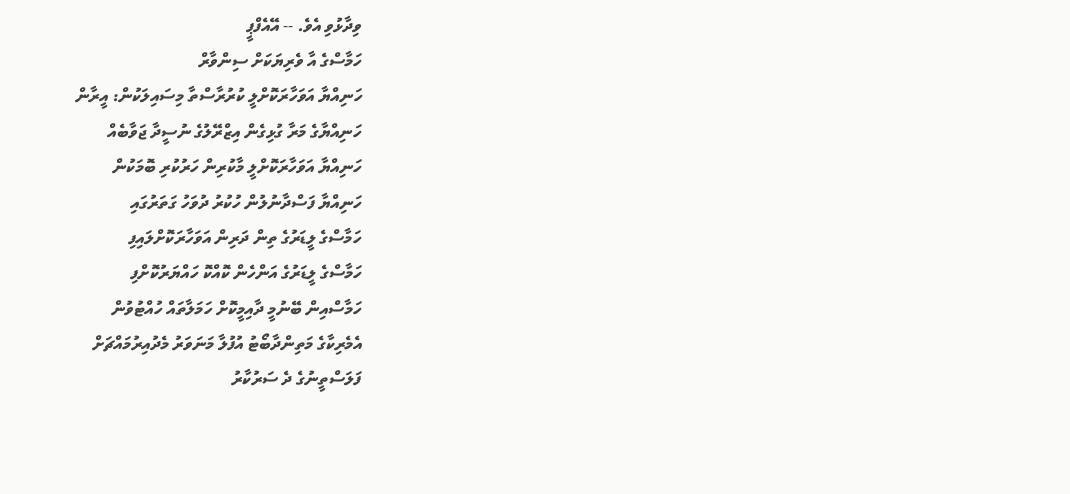ވިދާޅުވި އެވެ. -- އޭއެފްޕީ
ހަމާސްގެ އާ ވެރިޔަކަށް ސިންވާރް
ހަނިއްޔާ އަވަހާރަކޮށްލީ ކުރުރާސްތާ މިސައިލަކުން: އީރާން
ހަނިއްޔާގެ މަރާ ގުޅިގެން އިޒްރޭލުގެ ނުސީދާ ޖަވާބެއް
ހަނިއްޔާ އަވަހާރަކޮށްލީ މާކުރިން ހަރުކުރި ބޮމަކުން
ހަނިއްޔާ ފަސްދާނުލުން ހުކުރު ދުވަހު ގަތަރުގައި
ހަމާސްގެ ލީޑަރުގެ ތިން ދަރިން އަވަހާރަކޮށްލައިފި
ހަމާސްގެ ލީޑަރުގެ އަންހެން ކޮއްކޮ ހައްޔަރުކޮށްފި
ހަމާސްއިން ބޭނުމީ ދާއިމީކޮށް ހަމަލާތައް ހުއްޓުވުން
އެމެރިކާގެ މަތިންދާބޯޓު އުފުލާ މަނަވަރު މެދުއިރުމައްޗަށް
ފަލަސްތީނުގެ ދެ ސަރުކާރު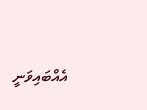އެއްބައިވަނީ